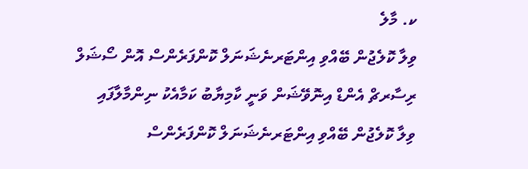ކ. މާލެ
ވިލާ ކޮލެޖުން ބޭއްވި އިންޓަރނެޝަނަލް ކޮންފަރެންސް އޮން ސޯޝަލް ރިސާރޗް އެންޑް އިނޮވޭޝަން ވަނީ ކާމިޔާބު ކަމާއެކު ނިންމާލާފައި
ވިލާ ކޮލެޖުން ބޭއްވި އިންޓަރނެޝަނަލް ކޮންފަރެންސް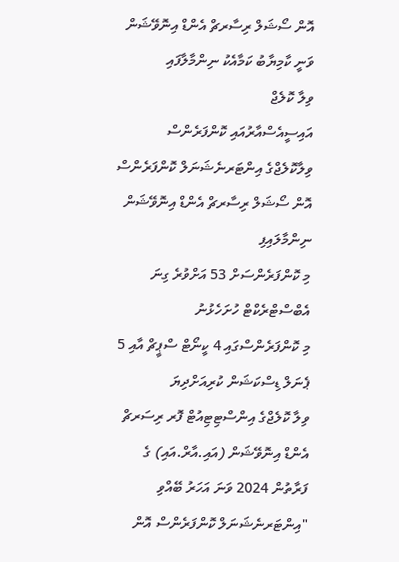އޮން ސޯޝަލް ރިސާރޗް އެންޑް އިނޮވޭޝަން ވަނީ ކާމިޔާބު ކަމާއެކު ނިންމާލާފައި
ވިލާ ކޮލެޖް
އައިސީއެސްއާރުއައި ކޮންފަރެންސް
ވިލާކޮލެޖްގެ އިންޓަރނެޝަނަލް ކޮންފަރެންސް އޮން ސޯޝަލް ރިސާރޗް އެންޑް އިނޮވޭޝަން ނިންމާލައިފި
މި ކޮންފަރެންސަށް 53 އަށްވުރެ ގިނަ އެބްސްޓްރެކްޓް ހުށަހެޅުނު
މި ކޮންފަރެންސްގައި 4 ކީނޯޓް ސްޕީޗް އާއި 5 ޕެނަލް ޑިސްކަޝަން ކުރިއަށްދިޔަ
ވިލާ ކޮލެޖްގެ އިންސްޓިޓިއުޓް ފޮރ ރިސަރޗް އެންޑް އިނޮވޭޝަން (އައި.އާރް.އައި) ގެ ފަރާތުން 2024 ވަނަ އަހަރު ބޭއްވި "އިންޓަރނެޝަނަލް ކޮންފަރެންސް އޮން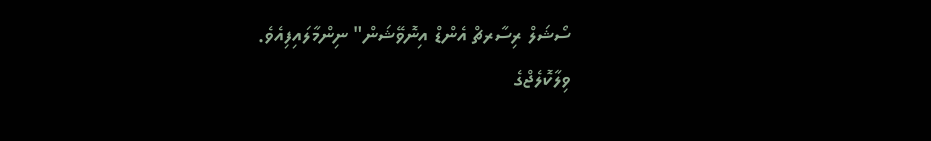ސޯޝަލް ރިސާރޗް އެންޑް އިނޮވޭޝަން" ނިންމާލައިފިއެވެ.
ވިލާކޮލެޖްގެ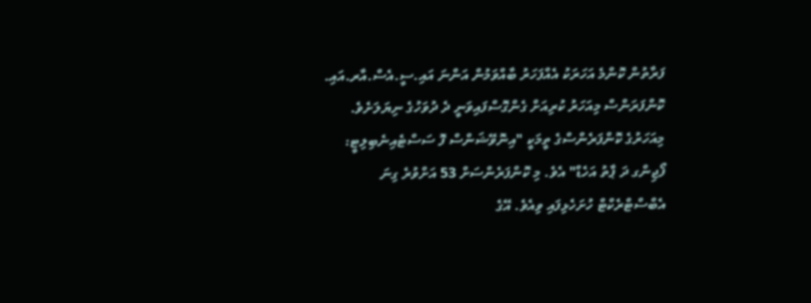ފަރާތުން ކޮންމެ އަހަރަކު އެއްފަހަރު ބާއްވަމުން އަންނަ އައި.ސީ.އެސް.އާރ.އައި. ކޮންފަރަންސް މިއަހަރު ކުރިއަށް ގެންގޮސްފައިވަނީ ދެ ދުވަހުގެ ނިޔަލަށެވެ. މިއަހަރުގެ ކޮންފަރެންސްގެ ތީމަކީ "އިނޮވޭޝަންސް ފޮ ސަސްޓެއިނެބިލިޓީ: ފޯޖިންގ ދަ ޕާތު އަހެޑް" އެވެ. މި ކޮންފަރެންސަށް 53 އަށްވުރެ ގިނަ އެބްސްޓްރެކްޓް ހުށަހެޅިފައި ވިއެވެ. އޭގެ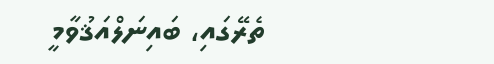ތެރޭގައި، ބައިނަލްއަޤުވާމީ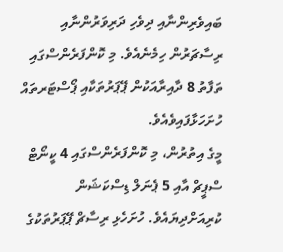ބައިވެރިންނާއި ދިވެހި ދަރިވަރުންނާއި ރިސާޗަރުން ހިމެނެއެވެ. މި ކޮންފަރެންސްގައި ތަފާތު 8 ދާއިރާއަކުން ޕޭޕަރުތަކާއި ޕޯސްޓަރތައް ހުށަހަޅާފައިވެއެވެ.
މީގެ އިތުރުން، މި ކޮންފަރެންސްގައި 4 ކީނޯޓް ސްޕީޗް އާއި 5 ޕެނަލް ޑިސްކަޝަން ކުރިއަށްދިޔައެވެ. ހުށަހެޅި ރިސާޗް ޕޭޕަރުތަކުގެ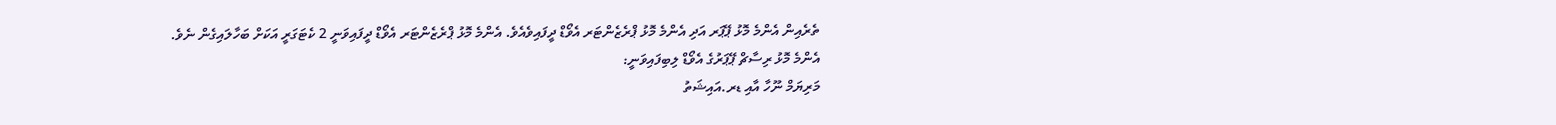ތެރެއިން އެންމެ މޮޅު ޕޭޕަރ އަދި އެންމެ މޮޅު ޕްރެޒެންޓަރ އެވޯޑް ދީފައިވެއެވެ. އެންމެ މޮޅު ޕްރެޒެންޓަރ އެވޯޑް ދީފައިވަނީ 2 ކެޓަގަރީ އަކަށް ބަހާލައިގެން ނެވެ.
އެންމެ މޮޅު ރިސާޗް ޕޭޕަރުގެ އެވޯޑް ލިބިފައިވަނީ:
މަރިޔަމް ނޫހާ އާއި ޑރ.އައިޝަތު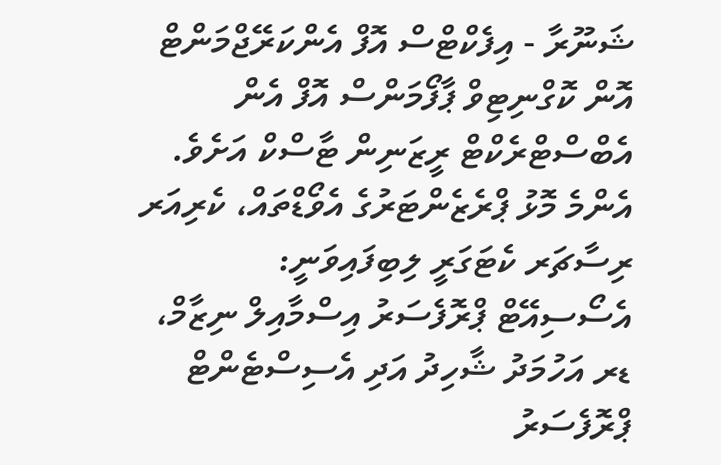ޝަނޫރާ - އިފެކްޓްސް އޮފް އެންކަރޭޖްމަންޓް އޮން ކޮގްނިޓިވް ޕާފޯމަންސް އޮފް އެން އެބްސްޓްރެކްޓް ރީޒަނިން ޓާސްކް އަށެވެ.
އެންމެ މޮޅު ޕްރެޒެންޓަރުގެ އެވޯޑްތައް، ކެރިއަރ ރިސާޗަރ ކެޓަގަރީ ލިބިފައިވަނީ:
އެސޯސިއޭޓް ޕްރޮފެސަރު އިސްމާއިލް ނިޒާމް، ޑރ އަހުމަދު ޝާހިދު އަދި އެސިސްޓެންޓް ޕްރޮފެސަރު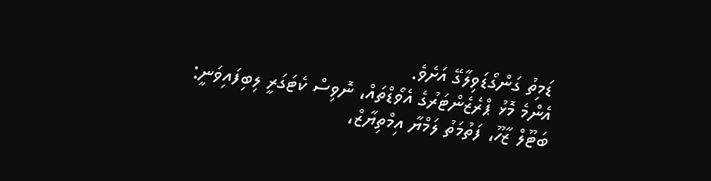ޑަމިތު ގަންގޯޑަވިލާގޭ އަށެވެ.
އެންމެ މޮޅު ޕްރެޒެންޓަރުގެ އެވޯޑްތައް، ނޮވިސް ކެޓަގަރީ ލިބިފައިވަނީ:
ބަޓޫލް ޒާހޫ، ފަތުމަތު ލަމްޔާ އިމްތިޔާޒް،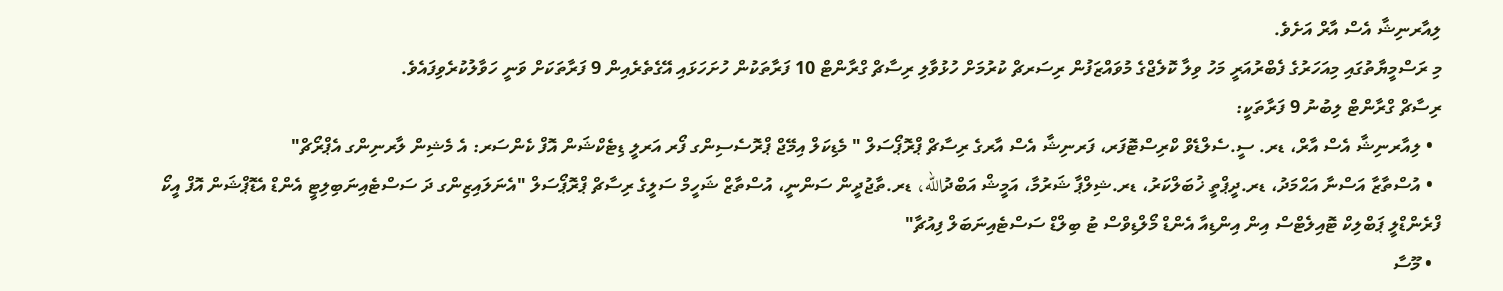ލިއާރނިޝާ އެސް އާރް އަށެވެ.
މި ރަސްމީޔާތުގައި މިއަހަރުގެ ފެބްރުއަރީ މަހު ވިލާ ކޮލެޖްގެ މުވައްޒަފުން ރިސަރޗް ކުރުމަށް ހުޅުވާލި ރިސާޗް ގްރާންޓް 10 ފަރާތަކުން ހުށަހަޅައި އޭގެތެރެއިން 9 ފަރާތަކަށް ވަނީ ހަވާލުކުރެވިފައެވެ.
ރިސާޗް ގްރާންޓް ލިބުނު 9 ފަރާތަކީ:
  • ލިއާރނިޝާ އެސް އާރް، ޑރ. ސީ.ސެލްޑެވް ކްރިސްޓޮފަރ، ފަރނިޝާ އެސް އާރގެ ރިސާޗް ޕްރޮޕޯސަލް " މެޑިކަލް އިމޭޖް ޕްރޮސެސިންގ ފޯރ އަރލީ ޑިޓެކްޝަން އޮފް ކެންސަރ: އެ މެޝިން ލާރނިންގ އެޕްރޯޗް"
  • އުސްތާޒާ އަސްނާ އަޙްމަދު، ޑރ.ދީޕްތީ ޚުބަލްކަރު، ޑރ.ޝިލްޕާ ޝަރުމާ، އަމީޝް އަބްދުالله، ޑރ.ތާޖުދީން ސަންނީ، އުސްތާޒް ޝަހީމް ސަލީގެ ރިސާޗް ޕްރޮޕޯސަލް "އެނަލައިޒިންގ ދަ ސަސްޓެއިނަބިލިޓީ އެންޑް އެޑޮޕްޝަން އޮފް އީކޯ ފްރެންޑްލީ ޕަބްލިކް ޓޮއިލެޓްސް އިން އިންޑިއާ އެންޑް މޯލްޑިވްސް ޓު ބިލްޑް ސަސްޓެއިނަބަލް ފިއުޗާ"
  • މޫސާ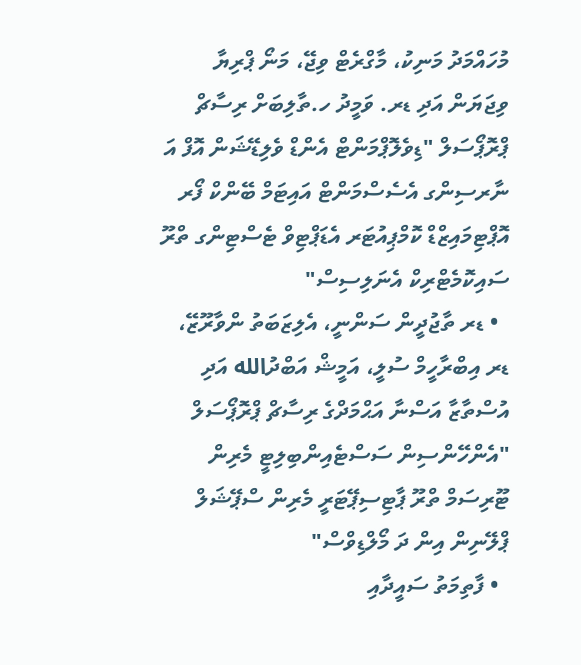މުހައްމަދު މަނިކު، މާގްރެޓް ވިޖޭ، މަނޯ ޕްރިޔާ ވިޖަޔަން އަދި ޑރ. ވަމީދު ހ.ތާލިބަށް ރިސާޗް ޕްރޮޕޯސަލް "ޑިވެލޮޕްމަންޓް އެންޑް ވެލިޑޭޝަން އޮފް އަ ނާރސިންގ އެސެސްމަންޓް އައިޓަމް ބޭންކް ފޯރ އޮޕްޓިމައިޒްޑް ކޮމްޕިއުޓަރ އެޑަޕްޓިވް ޓެސްޓިންގ ތްރޫ ސައިކޮމެޓްރިކް އެނަލިސިސް"
  • ޑރ ތާޖުދީން ސަންނީ، އެލިޒަބަތު ންވާރޫޒޭ، ޑރ އިބްރާހީމް ސުލީ، އަމީޝް އަބްދުالله އަދި އުސްތާޒާ އަސްނާ އަޙްމަދްގެ ރިސާޗް ޕްރޮޕޯސަލް "އެންހޭންސިން ސަސްޓެއިންބިލިޓީ މެރިން ޓޫރިސަމް ތްރޫ ޕާޓިސިޕޭޓަރީ މެރިން ސްޕޭޝަލް ޕްލޭނިން އިން ދަ މޯލްޑިވްސް"
  • ފާތިމަތު ސައީދާއި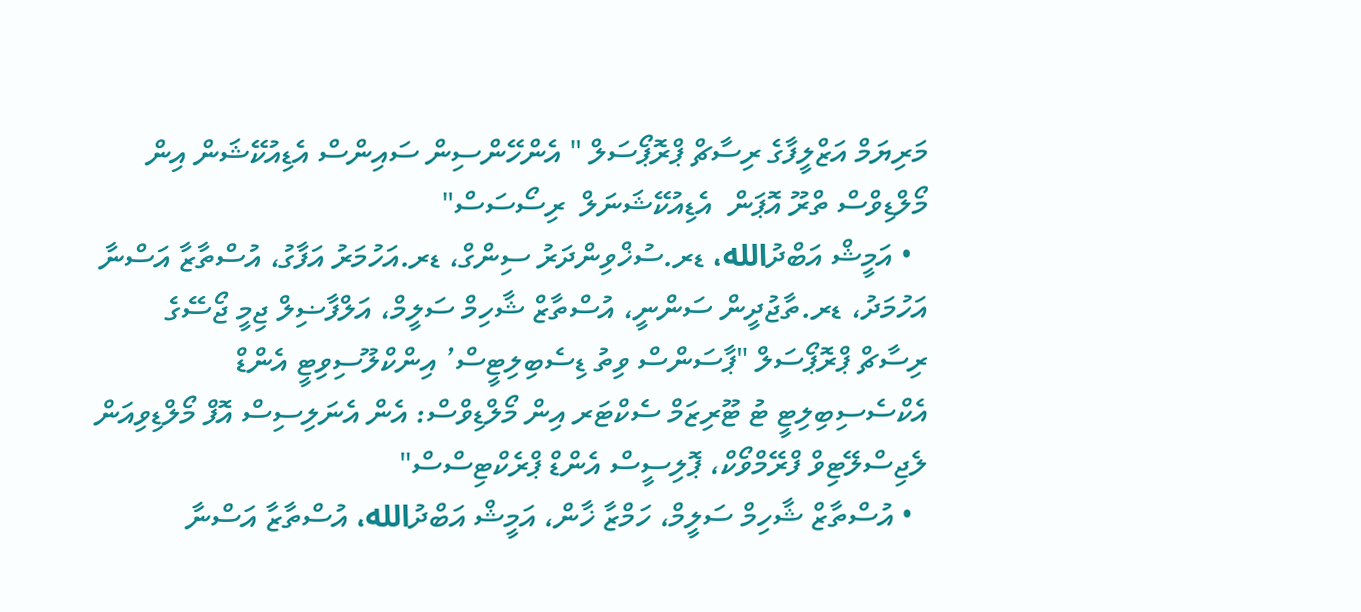މަރިޔަމް އަޒްލީފާގެ ރިސާޗް ޕްރޮޕޯސަލް " އެންހޭންސިން ސައިންސް އެޑިއުކޭޝަން އިން މޯލްޑިވްސް ތްރޫ އޮޕަން  އެޑިއުކޭޝަނަލް  ރިސޯސަސް"
  • އަމީޝް އަބްދުالله، ޑރ.ސުޚްވިންދަރު ސިންގް، ޑރ.އަހުމަރު އަފާގު، އުސްތާޒާ އަސްނާ އަހުމަދު، ޑރ.ތާޖުދީން ސަންނީ، އުސްތާޒް ޝާހިމް ސަލީމް، އަލްފާޟިލް ޖިމީ ޖޯސޭގެ ރިސާޗް ޕްރޮޕޯސަލް "ޕާސަންސް ވިތު ޑިސެބިލިޓީސް’ އިންކްލޫސިވިޓީ އެންޑް އެކްސެސިބިލިޓީ ޓު ޓޫރިޒަމް ސެކްޓަރ އިން މޯލްޑިވްސް: އެން އެނަލިސިސް އޮފް މޯލްޑިވިއަން ލެޖިސްލޭޓިވް ފްރޭމްވޯކް، ޕޮލިސީސް އެންޑް ޕްރެކްޓިސްސް"
  • އުސްތާޒް ޝާހިމް ސަލީމް، ހަމްޒާ ޚާން، އަމީޝް އަބްދުالله، އުސްތާޒާ އަސްނާ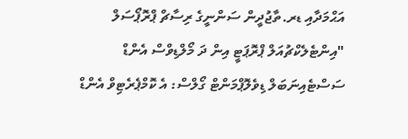އަޙްމަދާއި ޑރ.ތާޖުދީން ސަންނީގެ ރިސާޗް ޕްރޮޕޯސަލް "އިންޓެލެކްޗުއަލް ޕްރޮޕަޓީ އިން ދަ މޯލްޑިވްސް އެންޑް ސަސްޓެއިނަބަލް ޑިވެލޮޕްމަންޓް ގޯލްސް: އެ ކޮމްޕެރެޓިވް އެންޑް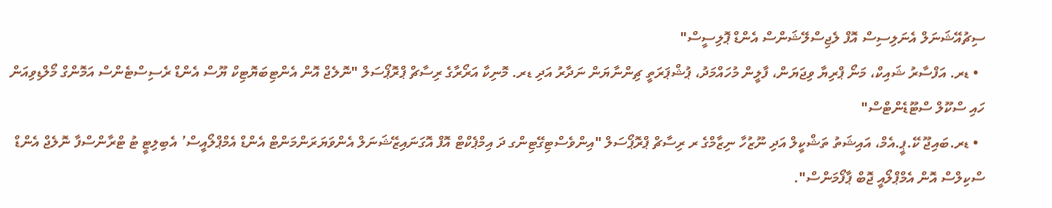ސިޗުއޭޝަނަލް އެނަލިސިސް އޮފް ލެޖިސްލޭޝަންސް އެންޑް ޕޮލިސީސް"
  • ޑރ. އަފްސާރު ޝައިކް، މަނޯ ޕްރިޔާ ވިޖަޔަން، ފާލީން މުހައްމަދު، ޕުޝްޕަރަތީ ޗިންނާޔަން ނަދާރު އަދި ޑރ. މޮނިކާ އަރޯރާގެ ރިސާޗް ޕްރޮޕޯސަލް "ނޮލެޖް އޮން އެންޓިބަޔޮޓިކް ޔޫސް އެންޑް ރެސިސްޓެންސް އަމޮންގް މޯލްޑިވިއަން ހައި ސްކޫލް ސްޓޫޑެންޓްސް"
  • ޑރ.ބައިޖޫ ކޭ.ޕީ.އެމް، އައިޝަތު ތަޝްކީލް އަދި ނޫޒުހާ ނިޒާމްގެ ރ ރިސާޗް ޕްރޮޕޯސަލް "އިންވެސްޓިގޭޓިންގ ދަ އިމްޕެކްޓް އޮފް އޮގަނައިޒޭޝަނަލް އެންވަޔަރަންމަންޓް އެންޑް އެމްޕްލޯއީސް’ އެބިލިޓީ ޓު ޓްރާންސްފާ ނޮލެޖް އެންޑް ސްކިލްސް އޮން އެމްޕްލޯއީ ޖޮބް ޕާފޯމަންސް".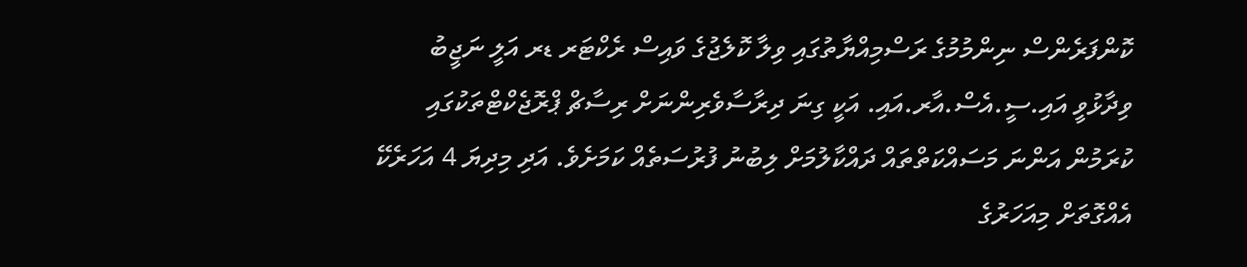ކޮންފަރެންސް ނިންމުމުގެ ރަސްމިއްޔާތުގައި ވިލާ ކޮލެޖުގެ ވައިސް ރެކްޓަރ ޑރ އަލީ ނަޖީބު ވިދާޅުވީ އައި.ސީ.އެސް.އާރ.އައި. އަކީ ގިނަ ދިރާސާވެރިންނަށް ރިސާޗް ޕްރޮޖެކްޓްތަކުގައި ކުރަމުން އަންނަ މަސައްކަތްތައް ދައްކާލުމަށް ލިބުނު ފުރުސަތެއް ކަމަށެވެ. އަދި މިދިޔަ 4 އަހަރެކޭ އެއްގޮތަށް މިއަހަރުގެ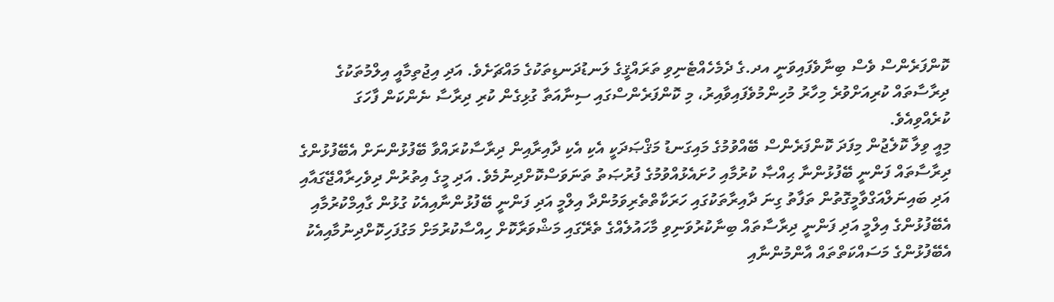ކޮންފަރެންސް ވެސް ބިނާވެފައިވަނީ އދ.ގެ ދެމެހެއްޓެނިވި ތަރައްޤީގެ ލަނޑުދަނޑިތަކުގެ މައްޗަށެވެ. އަދި އިޖުތިމާއީ އިލްމުތަކުގެ ދިރާސާތައް ކުރިއަށްވުރެ މިހާރު މުހިންމުވެފައިވާއިރު، މި ކޮންފަރެންސްގައި ސިނާއަތާ ގުޅިގެން ކުރި ދިރާސާ ނެންކަން ފާހަގަ ކުރެއްވިއެވެ.
މިއީ ވިލާ ކޮލެޖުން މިފަދަ ކޮންފަރެންސް ބޭއްވުމުގެ މައިގަނޑު މަޤްޞަދަކީ އެކި އެކި ދާއިރާއިން ދިރާސާކުރައްވާ ބޭފުޅުންނަށް އެބޭފުޅުންގެ ދިރާސާތައް ފަންނީ ބޭފުޅުންނާ ޙިއްޞާ ކުރުމާއި ހުށައެޅުއްވުމުގެ ފުރުޞަތު ތަނަވަސްކޮށްދިނުމެވެ. އަދި މީގެ އިތުރުން ދިވެހިރާއްޖޭގައާއި އަދި ބައިނަލްއަގްވާމީގޮތުން ތަފާތު ގިނަ ދާއިރާތަކުގައި ހަރަކާތްތެރިވަމުންދާ އިލްމީ އަދި ފަންނީ ބޭފުޅުންނާއިއެކު ގުޅުން ގާއިމްކުރުމާއި އެބޭފުޅުންގެ އިލްމީ އަދި ފަންނީ ދިރާސާތައް ބިނާކުރުވަނިވި މާހައުލެއްގެ ތެރޭގައި މަޝްވަރާކޮށް ހިއްސާކުރުމަށް މަގުފަހިކޮށްދިނުމާއިއެކު އެބޭފުޅުންގެ މަސައްކަތްތައް އާންމުންނާއި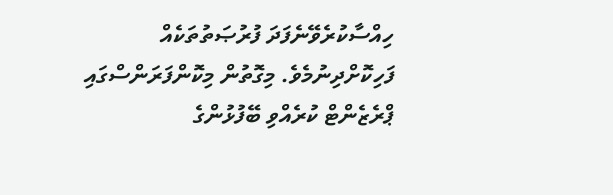ހިއްސާކުރެވޭނެފަދަ ފުރުޞަތުތަކެއް ފަހިކޮށްދިނުމެވެ. މިގޮތުން މިކޮންފަރަންސްގައި ޕްރެޒެންޓް ކުރެއްވި ބޭފުޅުންގެ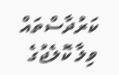ކަރުދާސްތައް ވިލާ ކޮލެޖުގެ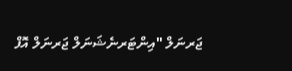ޖަރނަލް "އިންޓަރނެޝަނަލް ޖަރނަލް އޮފް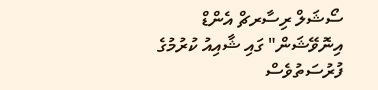ސޯޝަލް ރިސާރޗް އެންޑް އިނޮވޭޝަން" ގައި ޝާއިއު ކުރުމުގެ ފުރުސަތުވެސް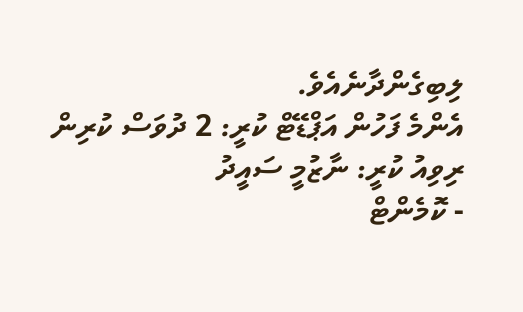ލިބިގެންދާނެއެވެ.
އެންމެ ފަހުން އަޕްޑޭޓް ކުރީ: 2 ދުވަސް ކުރިން
ރިވިއު ކުރީ: ނާޒުމީ ސައީދު
- ކޮމެންޓް